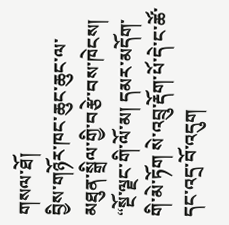གསལ་ཐོ།
བྱིས་གཉོར་ཁང་ཆུང་ཆུང་ལ་མཐུན་སྒྲིལ་གྱི་བརྩེ་བས་ཁེངས།
“སྔོ་ལྗང་གི་ལོ་མ། དམར་མདོག་གི་མེ་ཏོག སེ་འབྲུ་རྡོག་པོ་དེ་ང་ཚོ་དང་འདྲ་བོ་འདུག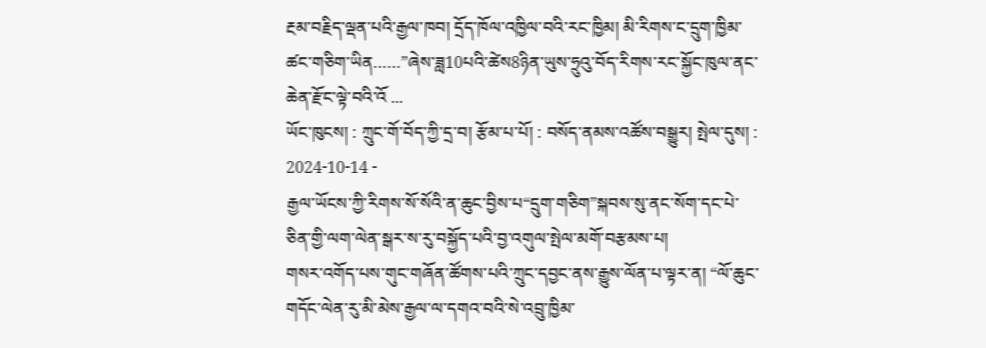རྔམ་བརྗིད་ལྡན་པའི་རྒྱལ་ཁབ། དྲོད་ཁོལ་འཁྱིལ་བའི་རང་ཁྱིམ། མི་རིགས་ང་དྲུག་ཁྱིམ་ཚང་གཅིག་ཡིན……”ཞེས་ཟླ10པའི་ཚེས8ཉིན་ཡུས་ཧྲུའུ་བོད་རིགས་རང་སྐྱོང་ཁུལ་ནང་ཆེན་རྫོང་ལྟེ་བའི་འོ ...
ཡོང་ཁུངས། : ཀྲུང་གོ་བོད་ཀྱི་དྲ་བ། རྩོམ་པ་པོ། : བསོད་ནམས་འཚོས་བསྒྱུར། སྤེལ་དུས། : 2024-10-14 -
རྒྱལ་ཡོངས་ཀྱི་རིགས་སོ་སོའི་ན་ཆུང་བྱིས་པ“དྲུག་གཅིག”སྐབས་སུ་ནང་སོག་དང་པེ་ཅིན་གྱི་ལག་ལེན་སྒར་ས་རུ་བསྐྱོད་པའི་བྱ་འགུལ་སྤེལ་མགོ་བརྩམས་པ།
གསར་འགོད་པས་གུང་གཞོན་ཚོགས་པའི་ཀྲུང་དབྱང་ནས་རྒྱུས་ལོན་པ་ལྟར་ན། “ལོ་ཆུང་གདོང་ལེན་རུ་མི་མེས་རྒྱལ་ལ་དགའ་བའི་སེ་འབྲུ་ཁྱིམ་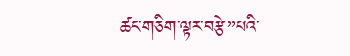ཚང་གཅིག་ལྟར་བརྩེ”པའི་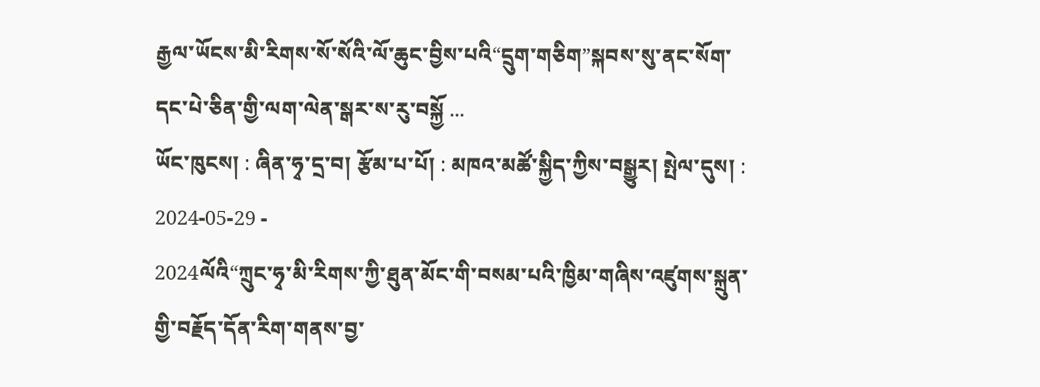རྒྱལ་ཡོངས་མི་རིགས་སོ་སོའི་ལོ་ཆུང་བྱིས་པའི“དྲུག་གཅིག”སྐབས་སུ་ནང་སོག་དང་པེ་ཅིན་གྱི་ལག་ལེན་སྒར་ས་རུ་བསྐྱོ ...
ཡོང་ཁུངས། : ཞིན་ཧྭ་དྲ་བ། རྩོམ་པ་པོ། : མཁའ་མཚོ་སྐྱིད་ཀྱིས་བསྒྱུར། སྤེལ་དུས། : 2024-05-29 -
2024ལོའི“ཀྲུང་ཧྭ་མི་རིགས་ཀྱི་ཐུན་མོང་གི་བསམ་པའི་ཁྱིམ་གཞིས་འཛུགས་སྐྲུན་གྱི་བརྗོད་དོན་རིག་གནས་བྱ་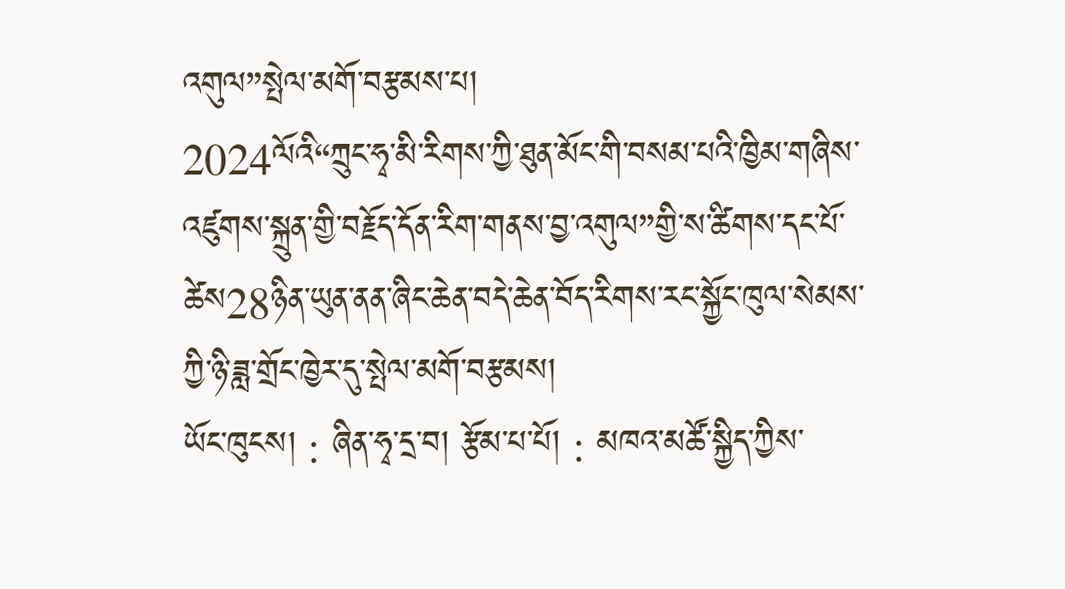འགུལ”སྤེལ་མགོ་བརྩམས་པ།
2024ལོའི“ཀྲུང་ཧྭ་མི་རིགས་ཀྱི་ཐུན་མོང་གི་བསམ་པའི་ཁྱིམ་གཞིས་འཛུགས་སྐྲུན་གྱི་བརྗོད་དོན་རིག་གནས་བྱ་འགུལ”གྱི་ས་ཚིགས་དང་པོ་ཚེས28ཉིན་ཡུན་ནན་ཞིང་ཆེན་བདེ་ཆེན་བོད་རིགས་རང་སྐྱོང་ཁུལ་སེམས་ཀྱི་ཉི་ཟླ་གྲོང་ཁྱེར་དུ་སྤེལ་མགོ་བརྩམས།
ཡོང་ཁུངས། : ཞིན་ཧྭ་དྲ་བ། རྩོམ་པ་པོ། : མཁའ་མཚོ་སྐྱིད་ཀྱིས་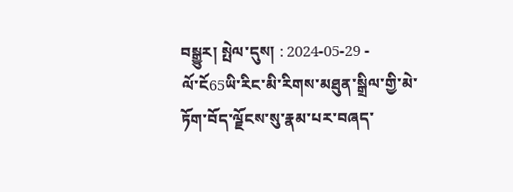བསྒྱུར། སྤེལ་དུས། : 2024-05-29 -
ལོ་ངོ65ཡི་རིང་མི་རིགས་མཐུན་སྒྲིལ་གྱི་མེ་ཏོག་བོད་ལྗོངས་སུ་རྣམ་པར་བཞད་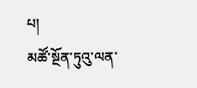པ།
མཚོ་སྔོན་ཏུའུ་ལན་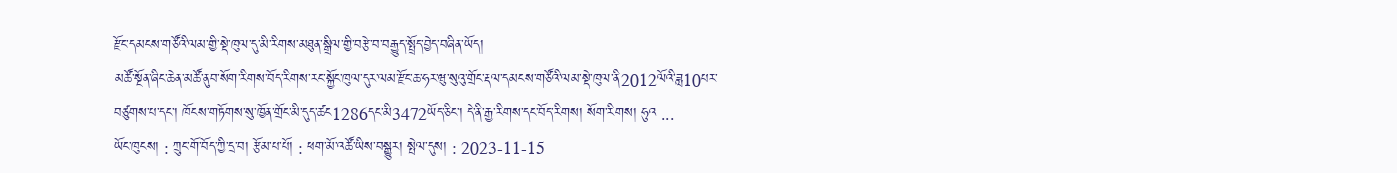རྫོང་དམངས་གཙོའི་ལམ་གྱི་སྡེ་ཁུལ་དུ་མི་རིགས་མཐུན་སྒྲིལ་གྱི་བརྩེ་བ་བརྒྱུད་སྤྲོད་བྱེད་བཞིན་ཡོད།
མཚོ་སྔོན་ཞིང་ཆེན་མཚོ་ནུབ་སོག་རིགས་བོད་རིགས་རང་སྐྱོང་ཁུལ་དུར་ལམ་རྫོང་ཆ་ཧར་ཝུ་སུའུ་གྲོང་རྡལ་དམངས་གཙོའི་ལམ་སྡེ་ཁུལ་ནི2012ལོའི་ཟླ10པར་བཙུགས་པ་དང་། ཁོངས་གཏོགས་སུ་ཁྱོན་གྲོང་མི་དུད་ཚང1286དང་མི3472ཡོད་ཅིང་། དེ་ནི་རྒྱ་རིགས་དང་བོད་རིགས། སོག་རིགས། ཧུའ ...
ཡོང་ཁུངས། : ཀྲུང་གོ་བོད་ཀྱི་དྲ་བ། རྩོམ་པ་པོ། : ཕག་མོ་འཚོ་ཡིས་བསྒྱུར། སྤེལ་དུས། : 2023-11-15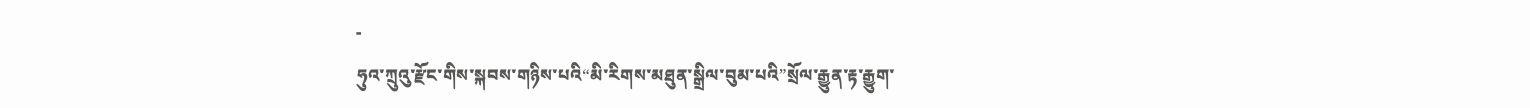-
ཧུའ་ཀྲུའུ་རྫོང་གིས་སྐབས་གཉིས་པའི“མི་རིགས་མཐུན་སྒྲིལ་བུམ་པའི”སྲོལ་རྒྱུན་རྟ་རྒྱུག་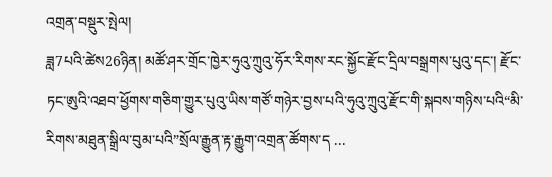འགྲན་བསྡུར་སྤེལ།
ཟླ7པའི་ཚེས26ཉིན། མཚོ་ཤར་གྲོང་ཁྱེར་ཧུའུ་ཀྲུའུ་ཧོར་རིགས་རང་སྐྱོང་རྫོང་དྲིལ་བསྒྲགས་པུའུ་དང་། རྫོང་ཏང་ཨུའི་འཐབ་ཕྱོགས་གཅིག་གྱུར་པུའུ་ཡིས་གཙོ་གཉེར་བྱས་པའི་ཧུའུ་ཀྲུའུ་རྫོང་གི་སྐབས་གཉིས་པའི“མི་རིགས་མཐུན་སྒྲིལ་བུམ་པའི”སྲོལ་རྒྱུན་རྟ་རྒྱུག་འགྲན་ཚོགས་ད ...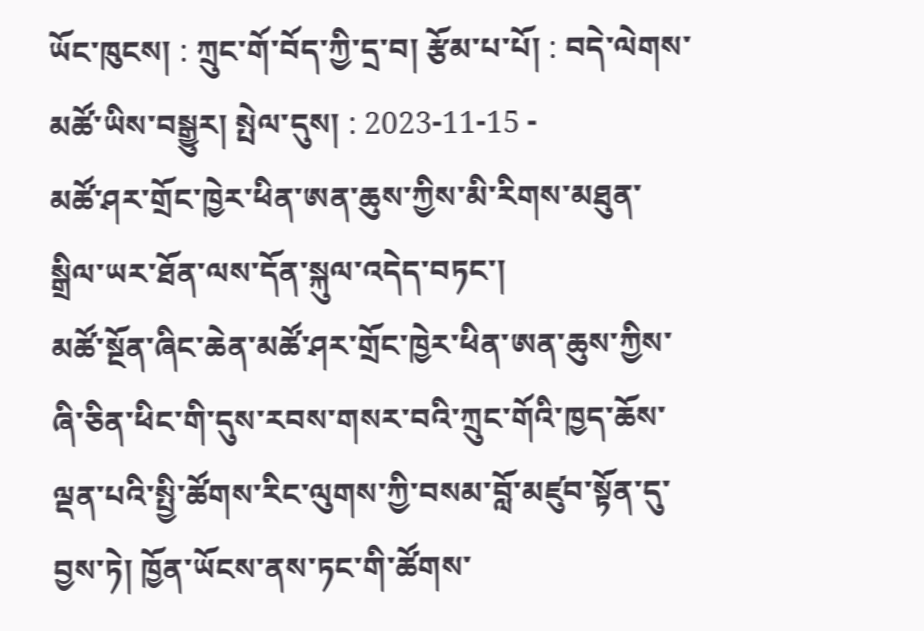ཡོང་ཁུངས། : ཀྲུང་གོ་བོད་ཀྱི་དྲ་བ། རྩོམ་པ་པོ། : བདེ་ལེགས་མཚོ་ཡིས་བསྒྱུར། སྤེལ་དུས། : 2023-11-15 -
མཚོ་ཤར་གྲོང་ཁྱེར་ཕིན་ཨན་ཆུས་ཀྱིས་མི་རིགས་མཐུན་སྒྲིལ་ཡར་ཐོན་ལས་དོན་སྐུལ་འདེད་བཏང་།
མཚོ་སྔོན་ཞིང་ཆེན་མཚོ་ཤར་གྲོང་ཁྱེར་ཕིན་ཨན་ཆུས་ཀྱིས་ཞི་ཅིན་ཕིང་གི་དུས་རབས་གསར་བའི་ཀྲུང་གོའི་ཁྱད་ཆོས་ལྡན་པའི་སྤྱི་ཚོགས་རིང་ལུགས་ཀྱི་བསམ་བློ་མཛུབ་སྟོན་དུ་བྱས་ཏེ། ཁྱོན་ཡོངས་ནས་ཏང་གི་ཚོགས་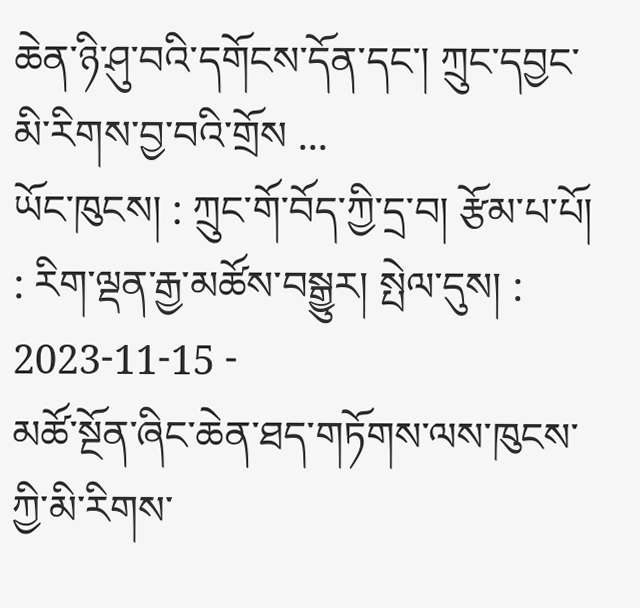ཆེན་ཉི་ཤུ་བའི་དགོངས་དོན་དང་། ཀྲུང་དབྱང་མི་རིགས་བྱ་བའི་གྲོས ...
ཡོང་ཁུངས། : ཀྲུང་གོ་བོད་ཀྱི་དྲ་བ། རྩོམ་པ་པོ། : རིག་ལྡན་རྒྱ་མཚོས་བསྒྱུར། སྤེལ་དུས། : 2023-11-15 -
མཚོ་སྔོན་ཞིང་ཆེན་ཐད་གཏོགས་ལས་ཁུངས་ཀྱི་མི་རིགས་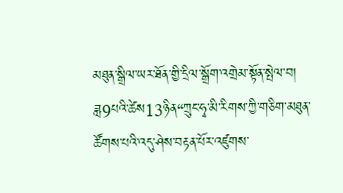མཐུན་སྒྲིལ་ཡར་ཐོན་གྱི་དྲིལ་སྒྲོག་འགྲེམ་སྟོན་སྤེལ་བ།
ཟླ9པའི་ཚེས13ཉིན“ཀྲུང་ཧྭ་མི་རིགས་ཀྱི་གཅིག་མཐུན་ཚོགས་པའི་འདུ་ཤེས་བརྟན་པོར་འཛུགས་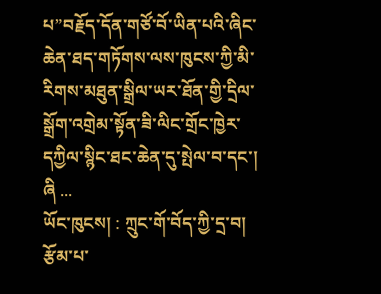པ”བརྗོད་དོན་གཙོ་བོ་ཡིན་པའི་ཞིང་ཆེན་ཐད་གཏོགས་ལས་ཁུངས་ཀྱི་མི་རིགས་མཐུན་སྒྲིལ་ཡར་ཐོན་གྱི་དྲིལ་སྒྲོག་འགྲེམ་སྟོན་ཟི་ལིང་གྲོང་ཁྱེར་དཀྱིལ་སྙིང་ཐང་ཆེན་དུ་སྤེལ་བ་དང་། ཞི ...
ཡོང་ཁུངས། : ཀྲུང་གོ་བོད་ཀྱི་དྲ་བ། རྩོམ་པ་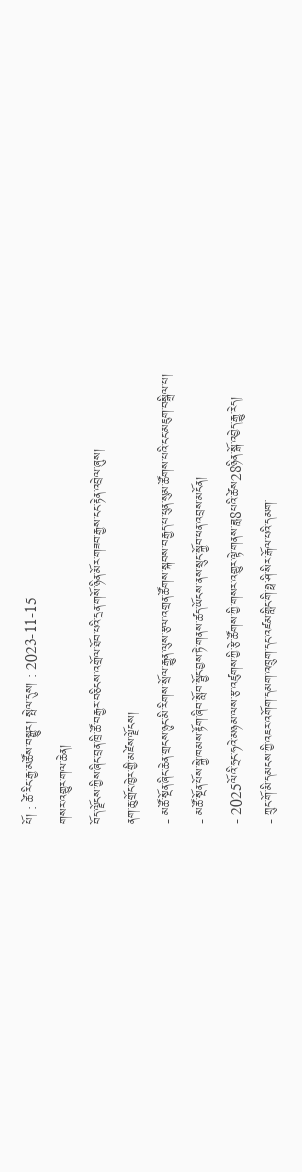པོ། : ཚེ་རིང་རྒྱ་མཚོས་བསྒྱུར། སྤེལ་དུས། : 2023-11-15
གསར་འགྱུར་གལ་ཆེན།
བོད་ལྗོངས་ཀྱིས་ཞིང་བྲན་ཁྲི་ཚོ་བརྒྱར་བཅིངས་འགྲོལ་ཐོབ་པའི་དྲན་གསོ་ཉིན་མོར་གཟབ་རྒྱས་ངང་རྟེན་འབྲེལ་ཞུས།
ནག་ཆུ་གྲོང་ཁྱེར་གྱི་མཛེས་ལྗོངས།
- མཚོ་སྔོན་ཞིང་ཆེན་གྲངས་ཉུང་མི་རིགས་སྲོལ་རྒྱུན་ལུས་རྩལ་འགྲན་ཚོགས་སྐབས་བརྒྱད་པ་ཕུན་སུམ་ཚོགས་པའི་ངང་མཇུག་བསྒྲིལ་པ།
- མཚོ་སྔོན་པོས་སྐྱེ་ཁམས་རྟོག་ཞིབ་སློབ་སྦྱོང་བྱས་ཏེ་གནས་ཚད་ཡོངས་ནས་སྲུང་སྐྱོབ་ཕན་འབྲས་མངོན།
- 2025ལོའི་ཧྲང་ཧའེ་མཉམ་ལས་རྩ་འཛུགས་ཀྱི་རྩེ་ཚོགས་ཀྱི་གསར་འགྱུར་ལྟེ་གནས་ཟླ8པའི་ཚེས28ཉིན་སྒོ་འབྱེད་རྒྱུ་རེད།
- ཀྲུང་གོ་མི་དམངས་ཀྱི་འཇར་འགོག་དམག་འཁྲུག་དང་འཛམ་གླིང་གི་ཧྥ་ཤི་སིར་རྒོལ་པའི་དམག་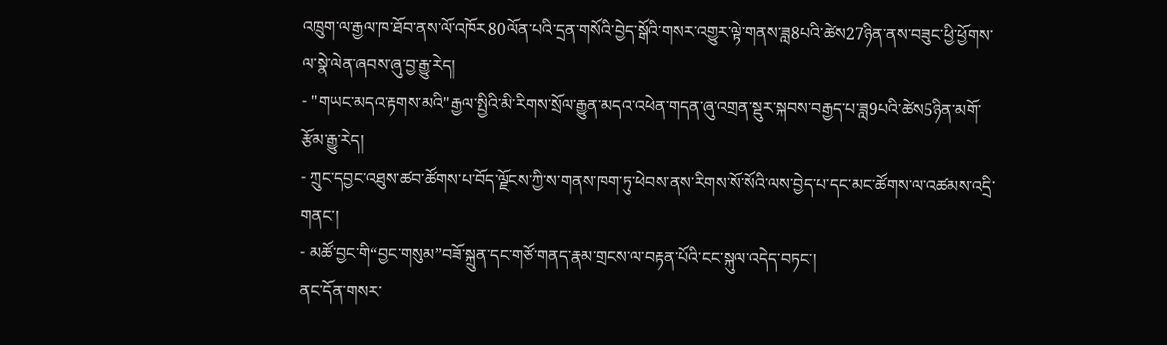འཁྲུག་ལ་རྒྱལ་ཁ་ཐོབ་ནས་ལོ་འཁོར80ལོན་པའི་དྲན་གསོའི་བྱེད་སྒོའི་གསར་འགྱུར་ལྟེ་གནས་ཟླ8པའི་ཚེས27ཉིན་ནས་བཟུང་ཕྱི་ཕྱོགས་ལ་སྣེ་ལེན་ཞབས་ཞུ་བྱ་རྒྱུ་རེད།
- "གཡང་མདའ་རྟགས་མའི"རྒྱལ་སྤྱིའི་མི་རིགས་སྲོལ་རྒྱུན་མདའ་འཕེན་གདན་ཞུ་འགྲན་སྡུར་སྐབས་བརྒྱད་པ་ཟླ9པའི་ཚེས5ཉིན་མགོ་རྩོམ་རྒྱུ་རེད།
- ཀྲུང་དབྱང་འཐུས་ཚབ་ཚོགས་པ་བོད་ལྗོངས་ཀྱི་ས་གནས་ཁག་ཏུ་ཕེབས་ནས་རིགས་སོ་སོའི་ལས་བྱེད་པ་དང་མང་ཚོགས་ལ་འཚམས་འདྲི་གནང་།
- མཚོ་བྱང་གི“བྱང་གསུམ”བཟོ་སྐྲུན་དང་གཙོ་གནད་རྣམ་གྲངས་ལ་བརྟན་པོའི་ངང་སྐུལ་འདེད་བཏང་།
ནང་དོན་གསར་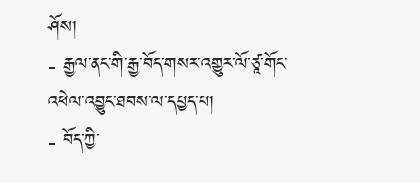ཤོས།
- རྒྱལ་ནང་གི་རྒྱ་བོད་གསར་འགྱུར་ལོ་ཙཱ་གོང་འཕེལ་འབྱུང་ཐབས་ལ་དཔྱད་པ།
- བོད་ཀྱི་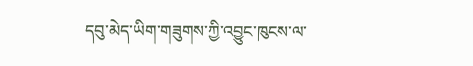དབུ་མེད་ཡིག་གཟུགས་ཀྱི་འབྱུང་ཁུངས་ལ་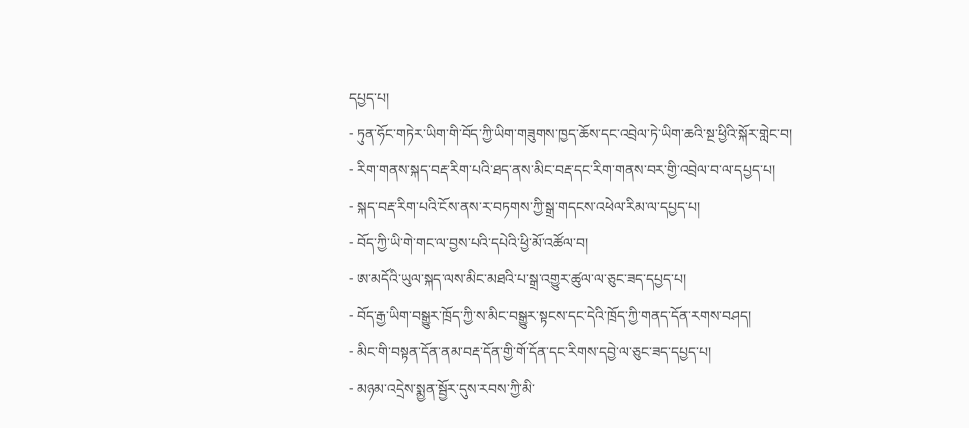དཔྱད་པ།
- ཏུན་ཧོང་གཏེར་ཡིག་གི་བོད་ཀྱི་ཡིག་གཟུགས་ཁྱད་ཆོས་དང་འབྲེལ་ཏེ་ཡིག་ཆའི་སྔ་ཕྱིའི་སྐོར་གླེང་བ།
- རིག་གནས་སྐད་བརྡ་རིག་པའི་ཐད་ནས་མིང་བརྡ་དང་རིག་གནས་བར་གྱི་འབྲེལ་བ་ལ་དཔྱད་པ།
- སྐད་བརྡ་རིག་པའི་ངོས་ནས་ར་བཏགས་ཀྱི་སྒྲ་གདངས་འཕེལ་རིམ་ལ་དཔྱད་པ།
- བོད་ཀྱི་ཡི་གེ་གང་ལ་བྱས་པའི་དཔེའི་ཕྱི་མོ་འཚོལ་བ།
- ཨ་མདོའི་ཡུལ་སྐད་ལས་མིང་མཐའི་པ་སྒྲ་འགྱུར་ཚུལ་ལ་ཅུང་ཟད་དཔྱད་པ།
- བོད་རྒྱ་ཡིག་བསྒྱུར་ཁྲོད་ཀྱི་ས་མིང་བསྒྱུར་སྟངས་དང་དེའི་ཁྲོད་ཀྱི་གནད་དོན་རགས་བཤད།
- མིང་གི་བསྟན་དོན་ནམ་བརྡ་དོན་གྱི་གོ་དོན་དང་རིགས་དབྱེ་ལ་ཅུང་ཟད་དཔྱད་པ།
- མཉམ་འདྲེས་སྨྱན་སྦྱོར་དུས་རབས་ཀྱི་མི་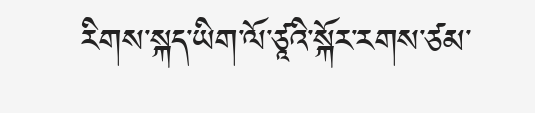རིགས་སྐད་ཡིག་ལོ་ཙཱའི་སྐོར་རགས་ཙམ་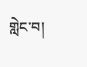གླེང་བ།